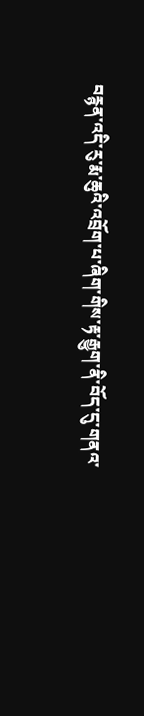བརྙན་འདི་རུ་རྨ་ཆུའི་འབྲོག་པ་ཞིག་གིས་རྟ་རྒྱུག་ནི་བོད་དུ་གནའ་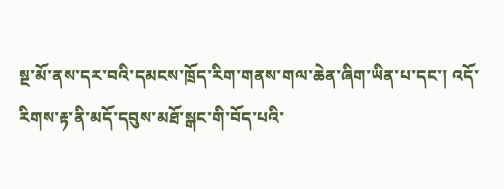སྔ་མོ་ནས་དར་བའི་དམངས་ཁྲོད་རིག་གནས་གལ་ཆེན་ཞིག་ཡིན་པ་དང་། འདོ་རིགས་རྟ་ནི་མདོ་དབུས་མཐོ་སྒང་གི་བོད་པའི་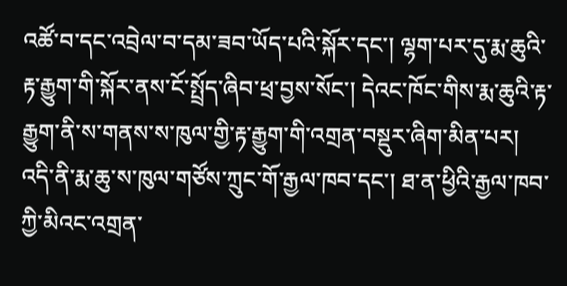འཚོ་བ་དང་འབྲེལ་བ་དམ་ཟབ་ཡོད་པའི་སྐོར་དང་། ལྷག་པར་དུ་རྨ་ཆུའི་རྟ་རྒྱུག་གི་སྐོར་ནས་ངོ་སྤྲོད་ཞིབ་ཕྲ་བྱས་སོང་། དེའང་ཁོང་གིས་རྨ་ཆུའི་རྟ་རྒྱུག་ནི་ས་གནས་ས་ཁུལ་གྱི་རྟ་རྒྱུག་གི་འགྲན་བསྡུར་ཞིག་མིན་པར། འདི་ནི་རྨ་ཆུ་ས་ཁུལ་གཙོས་ཀྲུང་གོ་རྒྱལ་ཁབ་དང་། ཐ་ན་ཕྱིའི་རྒྱལ་ཁབ་ཀྱི་མིའང་འགྲན་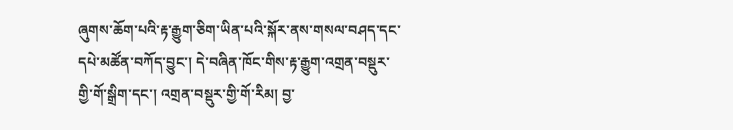ཞུགས་ཆོག་པའི་རྟ་རྒྱུག་ཅིག་ཡིན་པའི་སྐོར་ནས་གསལ་བཤད་དང་དཔེ་མཚོན་བཀོད་བྱུང་། དེ་བཞིན་ཁོང་གིས་རྟ་རྒྱུག་འགྲན་བསྡུར་གྱི་གོ་སྒྲིག་དང་། འགྲན་བསྡུར་གྱི་གོ་རིམ། བྱ་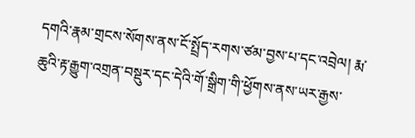དགའི་རྣམ་གྲངས་སོགས་ནས་ངོ་སྤྲོད་རགས་ཙམ་བྱས་པ་དང་འབྲེལ། རྨ་ཆུའི་རྟ་རྒྱུག་འགྲན་བསྡུར་དང་དེའི་གོ་སྒྲིག་གི་ཕྱོགས་ནས་ཡར་རྒྱས་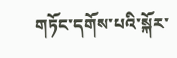གཏོང་དགོས་པའི་སྐོར་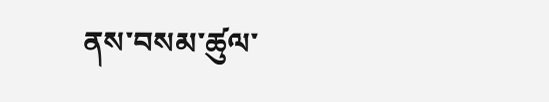ནས་བསམ་ཚུལ་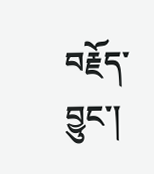བརྗོད་བྱུང་།